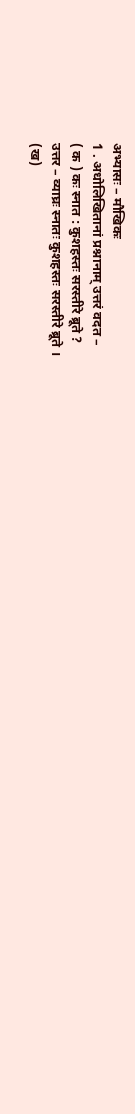अभ्यासः – मौखिकः
1 . अधोलिखितानां प्रश्नानाम् उत्तरं वदत –
( क ) कः स्नात : कुशहस्तः सरस्तीरे ब्रूते ?
उत्तर – व्याघ्रः स्नातः कुशहस्तः सरस्तीरे ब्रूते ।
(ख)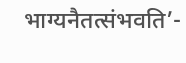भाग्यनैतत्संभवति’-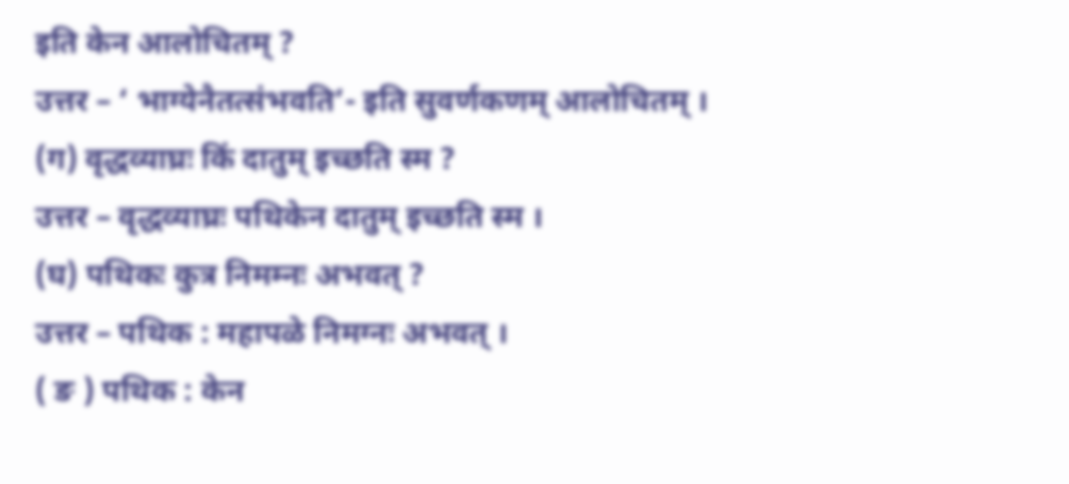इति केन आलोचितम् ?
उत्तर – ‘ भाग्येनैतत्संभवति’- इति सुवर्णकणम् आलोचितम् ।
(ग) वृद्धव्याघ्रः किं दातुम् इच्छति स्म ?
उत्तर – वृद्धव्याघ्रः पथिकेन दातुम् इच्छति स्म ।
(घ) पथिकः कुत्र निमम्नः अभवत् ?
उत्तर – पथिक : महापळे निमग्नः अभवत् ।
( ङ ) पथिक : केन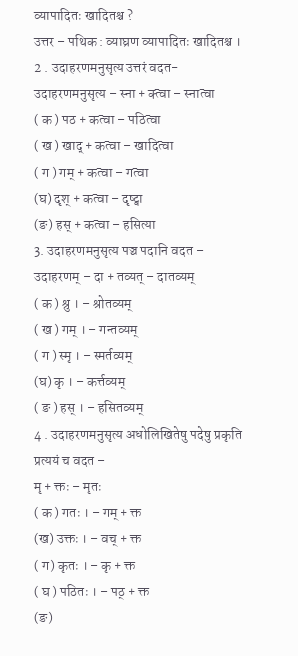व्यापादितः खादितश्च ?
उत्तर – पथिक : व्याघ्रण व्यापादितः खादितश्च ।
2 . उदाहरणमनुसृत्य उत्तरं वदत-
उदाहरणमनुसृत्य – स्ना + क्त्वा – स्नात्वा
( क ) पठ + कत्वा – पठित्वा
( ख ) खाद् + कत्वा – खादित्वा
( ग ) गम् + कत्वा – गत्वा
(घ) दृश् + कत्वा – दृष्ट्वा
(ङ) हस् + कत्वा – हसित्या
3. उदाहरणमनुसृत्य पञ्च पदानि वदत –
उदाहरणम् – दा + तव्यत् – दातव्यम्
( क ) श्रु । – श्रोतव्यम्
( ख ) गम् । – गन्तव्यम्
( ग ) स्मृ । – स्मर्तव्यम्
(घ) कृ । – कर्त्तव्यम्
( ङ ) हस् । – हसितव्यम्
4 . उदाहरणमनुसृत्य अधोलिखितेषु पदेषु प्रकृति प्रत्ययं च वदत –
मृ + क्तः – मृतः
( क ) गतः । – गम् + क्त
(ख) उक्तः । – वच् + क्त
( ग) कृतः । – कृ + क्त
( घ ) पठितः । – पठ् + क्त
(ङ)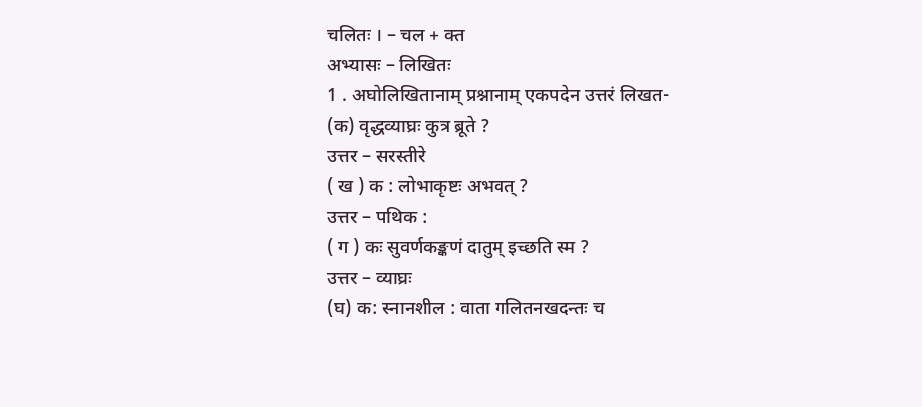चलितः । – चल + क्त
अभ्यासः – लिखितः
1 . अघोलिखितानाम् प्रश्नानाम् एकपदेन उत्तरं लिखत-
(क) वृद्धव्याघ्रः कुत्र ब्रूते ?
उत्तर – सरस्तीरे
( ख ) क : लोभाकृष्टः अभवत् ?
उत्तर – पथिक :
( ग ) कः सुवर्णकङ्कणं दातुम् इच्छति स्म ?
उत्तर – व्याघ्रः
(घ) क: स्नानशील : वाता गलितनखदन्तः च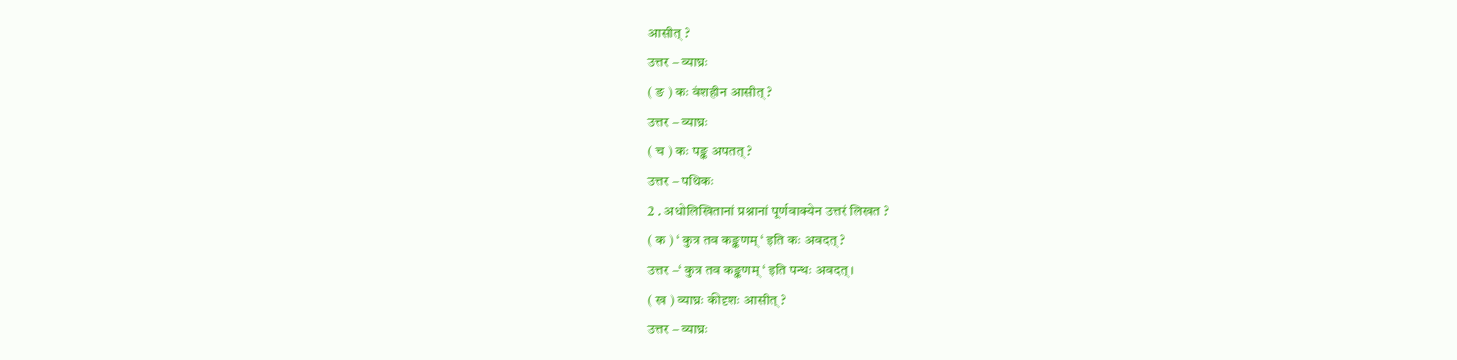आसीत् ?
उत्तर – व्याघ्रः
( ङ ) कः वंशहीन आसीत् ?
उत्तर – व्याघ्रः
( च ) कः पङ्क अपतत् ?
उत्तर – पथिकः
2 . अधोलिखितानां प्रश्नानां पूर्णवाक्येन उत्तरं लिखत ?
( क ) ‘ कुत्र तव कङ्कणम् ‘ इति कः अवदत् ?
उत्तर –‘ कुत्र तव कङ्कणम् ‘ इति पन्थः अवदत् ।
( ख ) व्याघ्रः कीदृशः आसीत् ?
उत्तर – व्याघ्रः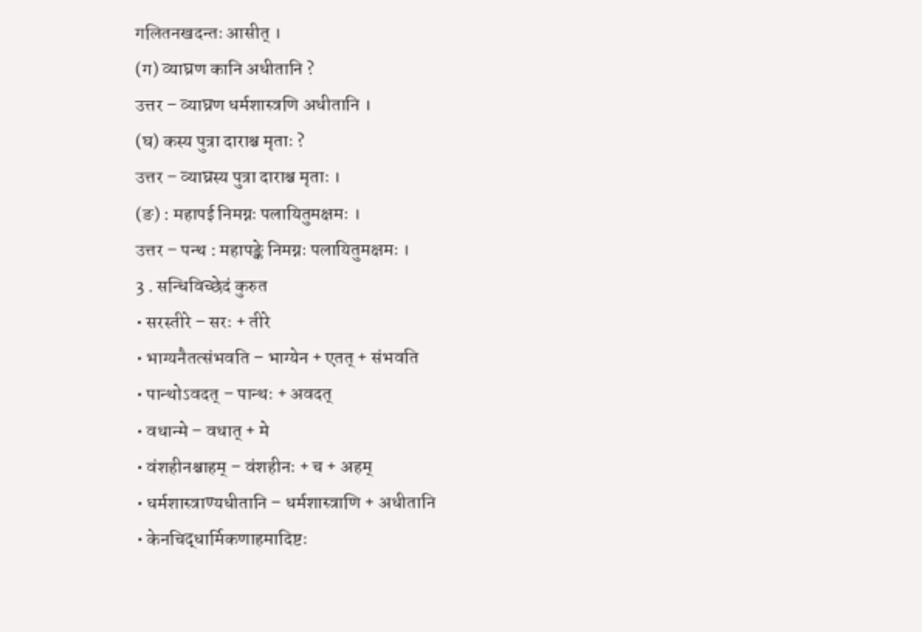गलितनखदन्तः आसीत् ।
(ग) व्याघ्रण कानि अधीतानि ?
उत्तर – व्याघ्रण धर्मशास्त्रणि अधीतानि ।
(घ) कस्य पुत्रा दाराश्च मृताः ?
उत्तर – व्याघ्रस्य पुत्रा दाराश्च मृताः ।
(ङ) : महापई निमग्नः पलायितुमक्षमः ।
उत्तर – पन्थ : महापङ्के निमग्नः पलायितुमक्षमः ।
3 . सन्धिविच्छेदं कुरुत
• सरस्तीरे – सरः + तीरे
• भाग्यनैतत्संभवति – भाग्येन + एतत् + संभवति
• पान्थोऽवदत् – पान्थः + अवदत्
• वधान्मे – वधात् + मे
• वंशहीनश्चाहम् – वंशहीनः + च + अहम्
• धर्मशास्त्राण्यधीतानि – धर्मशास्त्राणि + अधीतानि
• केनचिद्धार्मिकणाहमादिष्टः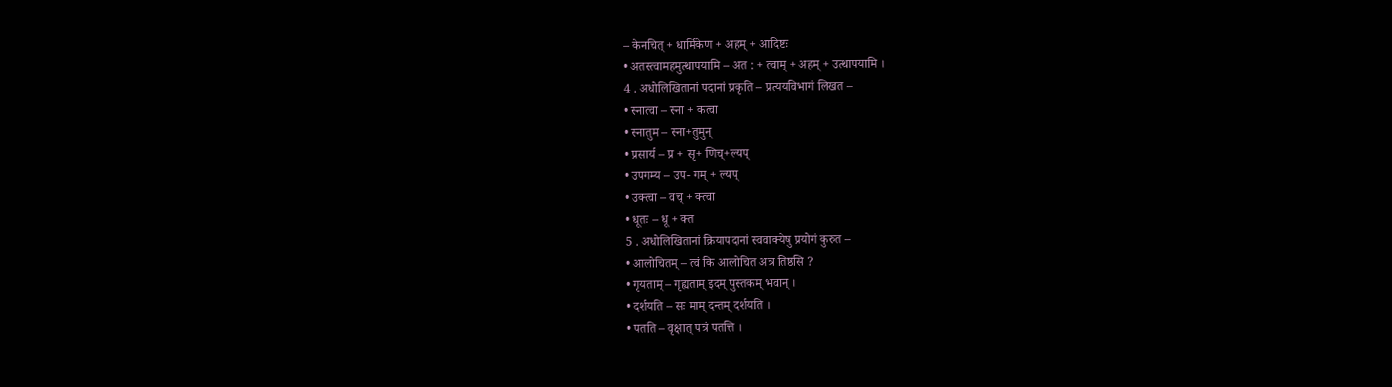– केनचित् + धार्मिकेण + अहम् + आदिष्टः
• अतस्त्वामहमुत्थापयामि – अत : + त्वाम् + अहम् + उत्थापयामि ।
4 . अधोलिखितानां पदानां प्रकृति – प्रत्ययविभागं लिखत –
• स्नात्वा – स्ना + कत्वा
• स्नातुम – स्ना+तुमुन्
• प्रसार्य – प्र + सृ+ णिच्+ल्यप्
• उपगम्य – उप- गम् + ल्यप्
• उक्त्वा – वच् + क्त्वा
• धूतः – धू + क्त
5 . अधोलिखितानां क्रियापदानां स्ववाक्येषु प्रयोगं कुरुत –
• आलोचितम् – त्वं कि आलोचित अत्र तिष्ठसि ?
• गृयताम् – गृह्यताम् इदम् पुस्तकम् भवान् ।
• दर्शयति – सः माम् दन्तम् दर्शयति ।
• पतति – वृक्षात् पत्रं पतत्ति ।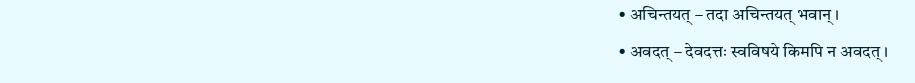• अचिन्तयत् – तदा अचिन्तयत् भवान् ।
• अवदत् – देवदत्तः स्वविषये किमपि न अवदत् ।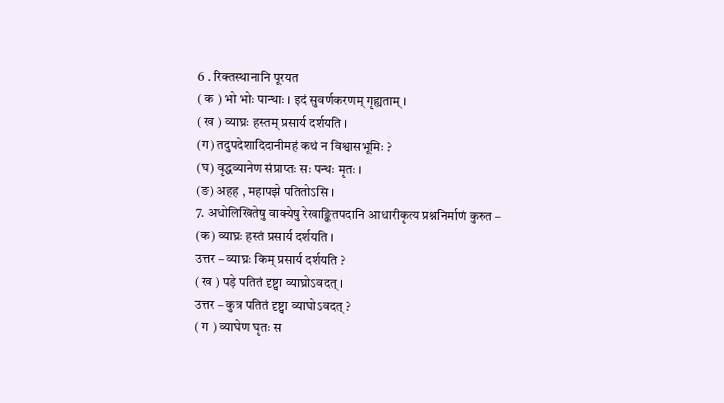6 . रिक्तस्थानानि पूरयत
( क ) भो भोः पान्थाः । इदं सुवर्णकरणम् गृह्यताम् ।
( ख ) व्याघ्रः हस्तम् प्रसार्य दर्शयति ।
(ग) तदुपदेशादिदानीमहं कथं न विश्वासभूमिः ?
(घ) वृद्धव्यानेण संप्राप्तः सः पन्थः मृतः ।
(ङ) अहह , महापझे पतितोऽसि ।
7. अधोलिखितेषु वाक्येषु रेखाङ्कितपदानि आधारीकृत्य प्रश्ननिर्माणं कुरुत –
(क) व्याघ्रः हस्तं प्रसार्य दर्शयति ।
उत्तर – व्याघ्रः किम् प्रसार्य दर्शयति ?
( ख ) पड़े पतितं दृष्ट्वा व्याघ्रोऽवदत् ।
उत्तर – कुत्र पतितं दृष्ट्वा व्याघोऽवदत् ?
( ग ) व्याघेण घृतः स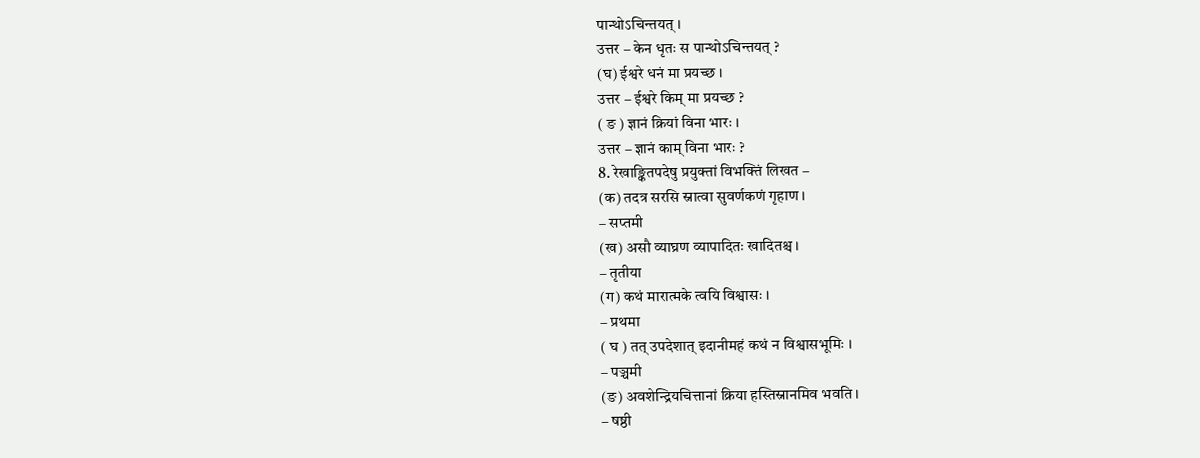पान्थोऽचिन्तयत् ।
उत्तर – केन धृतः स पान्थोऽचिन्तयत् ?
(घ) ईश्वरे धनं मा प्रयच्छ ।
उत्तर – ईश्वरे किम् मा प्रयच्छ ?
( ङ ) ज्ञानं क्रियां विना भारः ।
उत्तर – ज्ञानं काम् विना भारः ?
8. रेखाङ्कितपदेषु प्रयुक्तां विभक्तिं लिखत –
(क) तदत्र सरसि स्नात्वा सुवर्णकणं गृहाण ।
– सप्तमी
(ख) असौ व्याघ्रण व्यापादितः खादितश्च ।
– तृतीया
(ग) कथं मारात्मके त्वयि विश्वासः ।
– प्रथमा
( घ ) तत् उपदेशात् इदानीमहं कथं न विश्वासभूमिः ।
– पञ्चमी
(ङ) अवशेन्द्रियचित्तानां क्रिया हस्तिस्नानमिव भवति ।
– षष्ठी